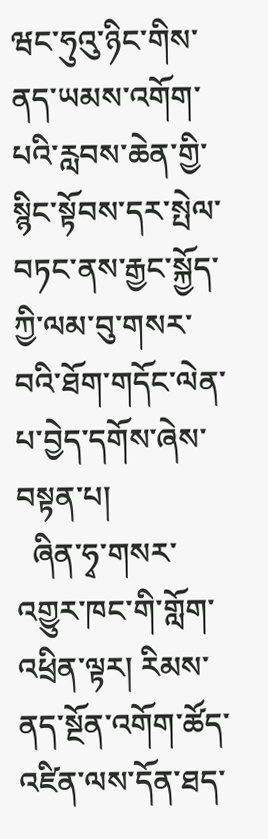ཝང་ཧུའུ་ཉིང་གིས་ནད་ཡམས་འགོག་པའི་རླབས་ཆེན་གྱི་སྙིང་སྟོབས་དར་སྤེལ་བཏང་ནས་རྒྱང་སྐྱོད་ཀྱི་ལམ་བུ་གསར་བའི་ཐོག་གདོང་ལེན་པ་བྱེད་དགོས་ཞེས་བསྟན་པ།
  ཞིན་ཧྭ་གསར་འགྱུར་ཁང་གི་གློག་འཕྲིན་ལྟར། རིམས་ནད་སྔོན་འགོག་ཚོད་འཛིན་ལས་དོན་ཐད་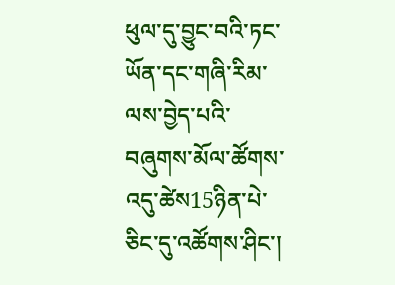ཕུལ་དུ་བྱུང་བའི་ཏང་ཡོན་དང་གཞི་རིམ་ལས་བྱེད་པའི་བཞུགས་མོལ་ཚོགས་འདུ་ཚེས15ཉིན་པེ་ཅིང་དུ་འཚོགས་ཤིང་།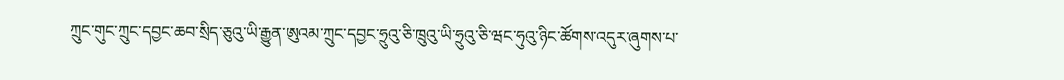ཀྲུང་གུང་ཀྲུང་དབྱང་ཆབ་སྲིད་ཅུའུ་ཡི་རྒྱུན་ཨུའམ་ཀྲུང་དབྱང་ཧྲུའུ་ཅི་ཁྲུའུ་ཡི་ཧྲུའུ་ཅི་ཝང་ཧུའུ་ཉིང་ཚོགས་འདུར་ཞུགས་པ་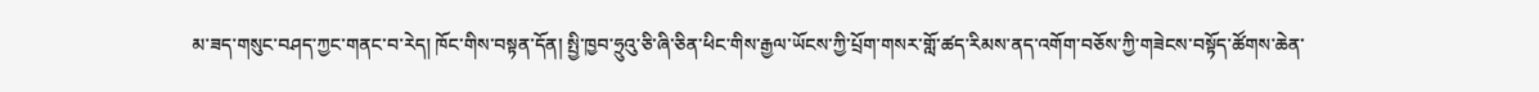མ་ཟད་གསུང་བཤད་ཀྱང་གནང་བ་རེད། ཁོང་གིས་བསྟན་དོན། སྤྱི་ཁྱབ་ཧྲུའུ་ཅི་ཞི་ཅིན་ཕིང་གིས་རྒྱལ་ཡོངས་ཀྱི་པྲོག་གསར་གློ་ཚད་རིམས་ནད་འགོག་བཅོས་ཀྱི་གཟེངས་བསྟོད་ཚོགས་ཆེན་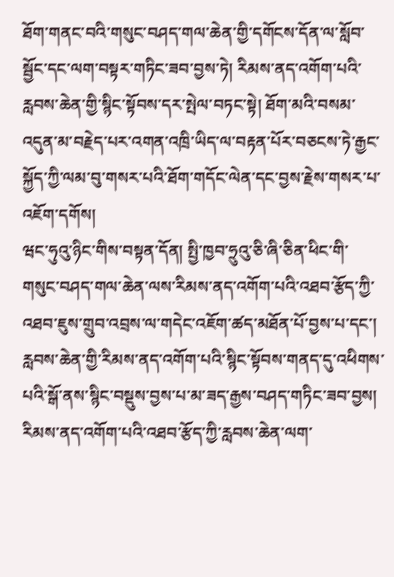ཐོག་གནང་བའི་གསུང་བཤད་གལ་ཆེན་གྱི་དགོངས་དོན་ལ་སློབ་སྦྱོང་དང་ལག་བསྟར་གཏིང་ཟབ་བྱས་ཏེ། རིམས་ནད་འགོག་པའི་རླབས་ཆེན་གྱི་སྙིང་སྟོབས་དར་སྤེལ་བཏང་སྟེ། ཐོག་མའི་བསམ་འདུན་མ་བརྗེད་པར་འགན་འཁྲི་ཡིད་ལ་བརྟན་པོར་བཅངས་ཏེ་རྒྱང་སྐྱོད་ཀྱི་ལམ་བུ་གསར་པའི་ཐོག་གདོང་ལེན་དང་བྱས་རྗེས་གསར་པ་འཇོག་དགོས།
ཝང་ཧུའུ་ཉིང་གིས་བསྟན་དོན། སྤྱི་ཁྱབ་ཧྲུའུ་ཅི་ཞི་ཅིན་ཕིང་གི་གསུང་བཤད་གལ་ཆེན་ལས་རིམས་ནད་འགོག་པའི་འཐབ་རྩོད་ཀྱི་འཐབ་ཇུས་གྲུབ་འབྲས་ལ་གདེང་འཇོག་ཚད་མཐོན་པོ་བྱས་པ་དང་། རླབས་ཆེན་གྱི་རིམས་ནད་འགོག་པའི་སྙིང་སྟོབས་གནད་དུ་འཕིགས་པའི་སྒོ་ནས་སྙིང་བསྡུས་བྱས་པ་མ་ཟད་རྒྱས་བཤད་གཏིང་ཟབ་བྱས། རིམས་ནད་འགོག་པའི་འཐབ་རྩོད་ཀྱི་རླབས་ཆེན་ལག་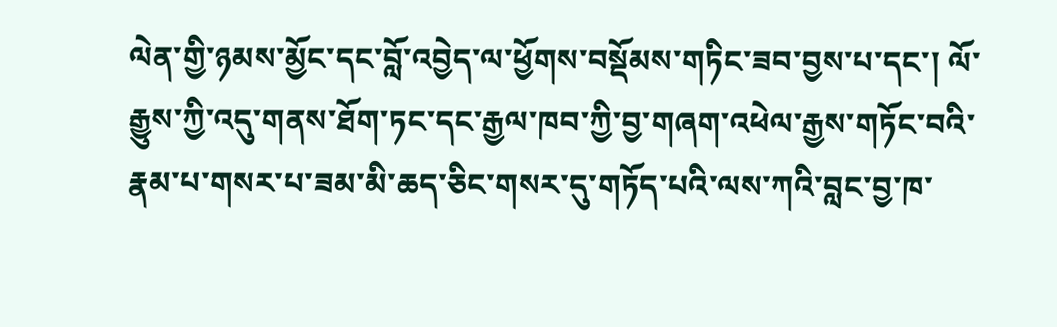ལེན་གྱི་ཉམས་མྱོང་དང་བློ་འབྱེད་ལ་ཕྱོགས་བསྡོམས་གཏིང་ཟབ་བྱས་པ་དང་། ལོ་རྒྱུས་ཀྱི་འདུ་གནས་ཐོག་ཏང་དང་རྒྱལ་ཁབ་ཀྱི་བྱ་གཞག་འཕེལ་རྒྱས་གཏོང་བའི་རྣམ་པ་གསར་པ་ཟམ་མི་ཆད་ཅིང་གསར་དུ་གཏོད་པའི་ལས་ཀའི་བླང་བྱ་ཁ་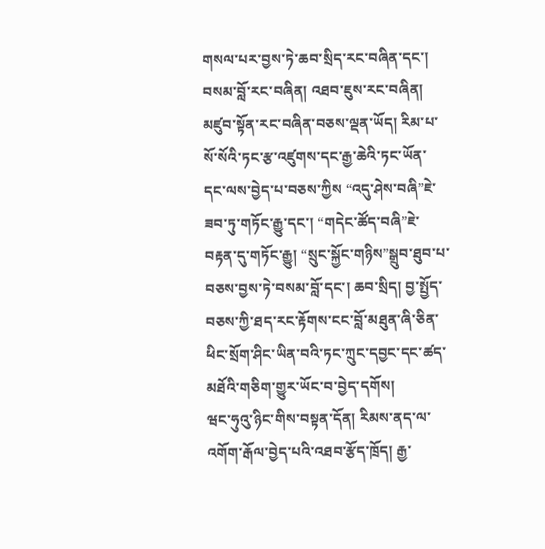གསལ་པར་བྱས་ཏེ་ཆབ་སྲིད་རང་བཞིན་དང་། བསམ་བློ་རང་བཞིན། འཐབ་ཇུས་རང་བཞིན། མཛུབ་སྟོན་རང་བཞིན་བཅས་ལྡན་ཡོད། རིམ་པ་སོ་སོའི་ཏང་རྩ་འཛུགས་དང་རྒྱ་ཆེའི་ཏང་ཡོན་དང་ལས་བྱེད་པ་བཅས་ཀྱིས “འདུ་ཤེས་བཞི”ཇེ་ཟབ་ཏུ་གཏོང་རྒྱུ་དང་། “གདེང་ཚོད་བཞི”ཇེ་བརྟན་དུ་གཏོང་རྒྱུ། “སྲུང་སྐྱོང་གཉིས”སྒྲུབ་ཐུབ་པ་བཅས་བྱས་ཏེ་བསམ་བློ་དང་། ཆབ་སྲིད། བྱ་སྤྱོད་བཅས་ཀྱི་ཐད་རང་རྟོགས་ངང་བློ་མཐུན་ཞི་ཅིན་ཕིང་སྲོག་ཤིང་ཡིན་བའི་ཏང་ཀྲུང་དབྱང་དང་ཚད་མཐོའི་གཅིག་གྱུར་ཡོང་བ་བྱེད་དགོས།
ཝང་ཧུའུ་ཉིང་གིས་བསྟན་དོན། རིམས་ནད་ལ་འགོག་རྒོལ་བྱེད་པའི་འཐབ་རྩོད་ཁྲོད། རྒྱ་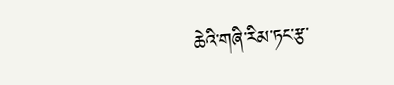ཆེའི་གཞི་རིམ་ཏང་རྩ་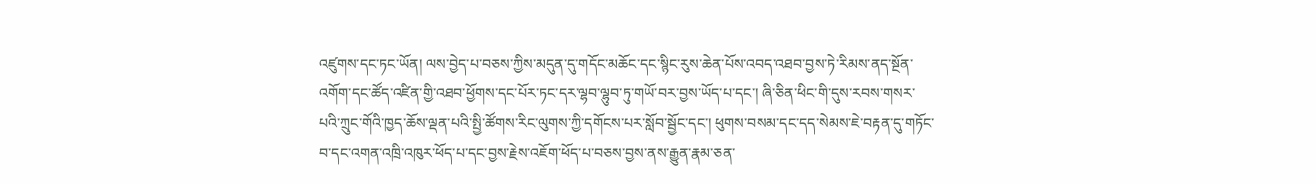འཛུགས་དང་ཏང་ཡོན། ལས་བྱེད་པ་བཅས་ཀྱིས་མདུན་དུ་གདོང་མཆོང་དང་སྙིང་རུས་ཆེན་པོས་འབད་འཐབ་བྱས་ཏེ་རིམས་ནད་སྔོན་འགོག་དང་ཚོད་འཛིན་གྱི་འཐབ་ཕྱོགས་དང་པོར་ཏང་དར་ལྷབ་ལྷུབ་ཏུ་གཡོ་བར་བྱས་ཡོད་པ་དང་། ཞི་ཅིན་ཕིང་གི་དུས་རབས་གསར་པའི་ཀྲུང་གོའི་ཁྱད་ཆོས་ལྡན་པའི་སྤྱི་ཚོགས་རིང་ལུགས་ཀྱི་དགོངས་པར་སློབ་སྦྱོང་དང་། ཕུགས་བསམ་དང་དད་སེམས་ཇེ་བརྟན་དུ་གཏོང་བ་དང་འགན་འཁྲི་འཁུར་ཕོད་པ་དང་བྱས་རྗེས་འཇོག་ཕོད་པ་བཅས་བྱས་ནས་རྒྱུན་རྣམ་ཅན་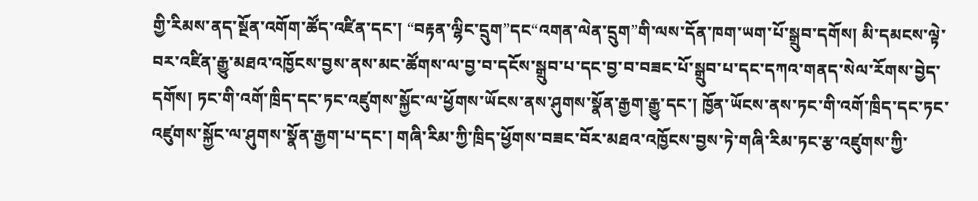གྱི་རིམས་ནད་སྔོན་འགོག་ཚོད་འཛིན་དང་། “བརྟན་ལྷིང་དྲུག”དང“འགན་ལེན་དྲུག”གི་ལས་དོན་ཁག་ཡག་པོ་སྒྲུབ་དགོས། མི་དམངས་ལྟེ་བར་འཛིན་རྒྱུ་མཐའ་འཁྱོངས་བྱས་ནས་མང་ཚོགས་ལ་བྱ་བ་དངོས་སྒྲུབ་པ་དང་བྱ་བ་བཟང་པོ་སྒྲུབ་པ་དང་དཀའ་གནད་སེལ་རོགས་བྱེད་དགོས། ཏང་གི་འགོ་ཁྲིད་དང་ཏང་འཛུགས་སྐྱོང་ལ་ཕྱོགས་ཡོངས་ནས་ཤུགས་སྣོན་རྒྱག་རྒྱུ་དང་། ཁྱོན་ཡོངས་ནས་ཏང་གི་འགོ་ཁྲིད་དང་ཏང་འཛུགས་སྐྱོང་ལ་ཤུགས་སྣོན་རྒྱག་པ་དང་། གཞི་རིམ་ཀྱི་ཁྲིད་ཕྱོགས་བཟང་བོར་མཐའ་འཁྱོངས་བྱས་ཏེ་གཞི་རིམ་ཏང་རྩ་འཛུགས་ཀྱི་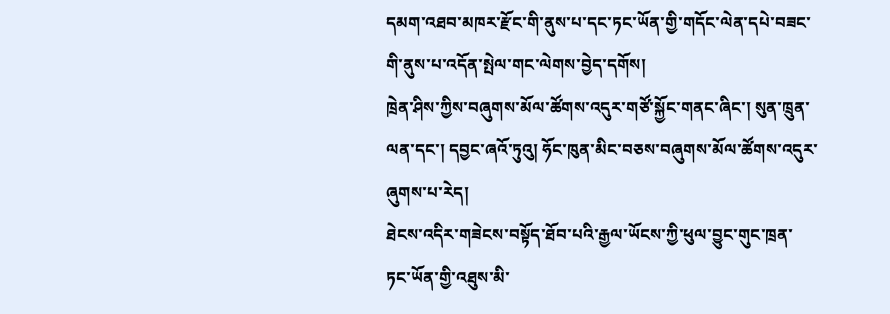དམག་འཐབ་མཁར་རྫོང་གི་ནུས་པ་དང་ཏང་ཡོན་གྱི་གདོང་ལེན་དཔེ་བཟང་གི་ནུས་པ་འདོན་སྤེལ་གང་ལེགས་བྱེད་དགོས།
ཁྲེན་ཤིས་ཀྱིས་བཞུགས་མོལ་ཚོགས་འདུར་གཙོ་སྐྱོང་གནང་ཞིང་། སུན་ཁྲུན་ལན་དང་། དབྱང་ཞའོ་ཏུའུ། ཧོང་ཁུན་མིང་བཅས་བཞུགས་མོལ་ཚོགས་འདུར་ཞུགས་པ་རེད།
ཐེངས་འདིར་གཟེངས་བསྟོད་ཐོབ་པའི་རྒྱལ་ཡོངས་ཀྱི་ཕུལ་བྱུང་གུང་ཁྲན་ཏང་ཡོན་གྱི་འཐུས་མི་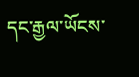དང་རྒྱལ་ཡོངས་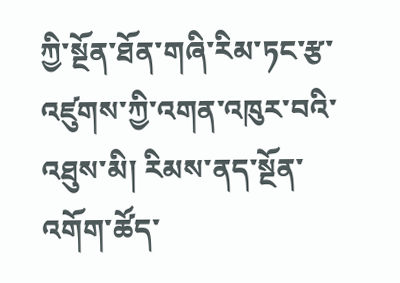ཀྱི་སྔོན་ཐོན་གཞི་རིམ་ཏང་རྩ་འཛུགས་ཀྱི་འགན་འཁུར་བའི་འཐུས་མི། རིམས་ནད་སྔོན་འགོག་ཚོད་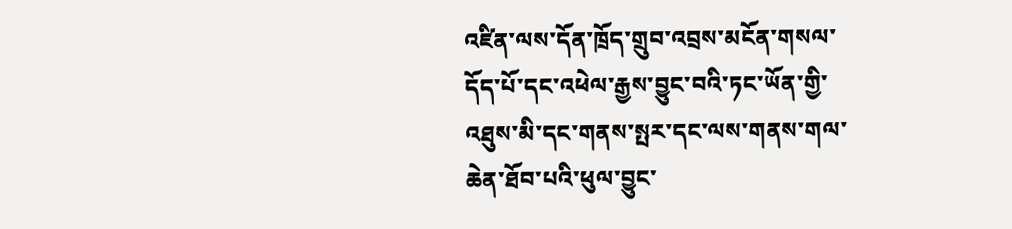འཛིན་ལས་དོན་ཁྲོད་གྲུབ་འབྲས་མངོན་གསལ་དོད་པོ་དང་འཕེལ་རྒྱས་བྱུང་བའི་ཏང་ཡོན་གྱི་འཐུས་མི་དང་གནས་སྤར་དང་ལས་གནས་གལ་ཆེན་ཐོབ་པའི་ཕུལ་བྱུང་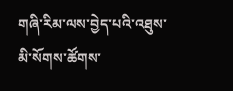གཞི་རིམ་ལས་བྱེད་པའི་འཐུས་མི་སོགས་ཚོགས་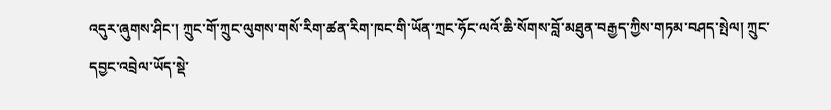འདུར་ཞུགས་ཤིང་། ཀྲུང་གོ་ཀྲུང་ལུགས་གསོ་རིག་ཚན་རིག་ཁང་གི་ཡོན་ཀྲང་ཧོང་ལའོ་ཆི་སོགས་བློ་མཐུན་བརྒྱད་ཀྱིས་གཏམ་བཤད་སྤེལ། ཀྲུང་དབྱང་འབྲེལ་ཡོད་སྡེ་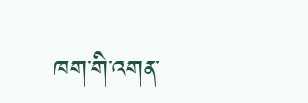ཁག་གི་འགན་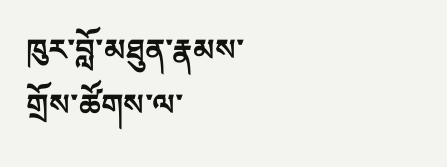ཁུར་བློ་མཐུན་རྣམས་གྲོས་ཚོགས་ལ་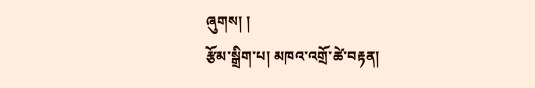ཞུགས། །
རྩོམ་སྒྲིག་པ། མཁའ་འགྲོ་ཚེ་བརྟན།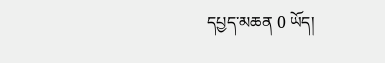དཔྱད་མཆན 0 ཡོད།